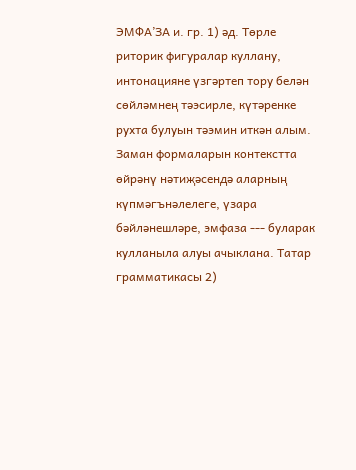ЭМФА’ЗА и. гр. 1) әд. Төрле риторик фигуралар куллану, интонацияне үзгәртеп тору белән сөйләмнең тәэсирле, күтәренке рухта булуын тәэмин иткән алым. Заман формаларын контекстта өйрәнү нәтиҗәсендә аларның күпмәгънәлелеге, үзара бәйләнешләре, эмфаза --- буларак кулланыла алуы ачыклана. Татар грамматикасы 2)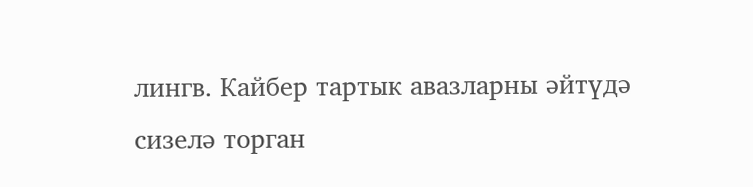лингв. Кайбер тартык авазларны әйтүдә сизелә торган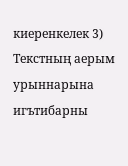киеренкелек 3) Текстның аерым урыннарына игътибарны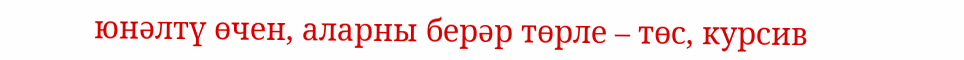юнәлтү өчен, аларны берәр төрле – төс, курсив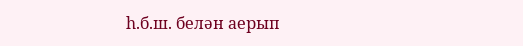һ.б.ш. белән аерып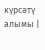күрсәтү алымы |